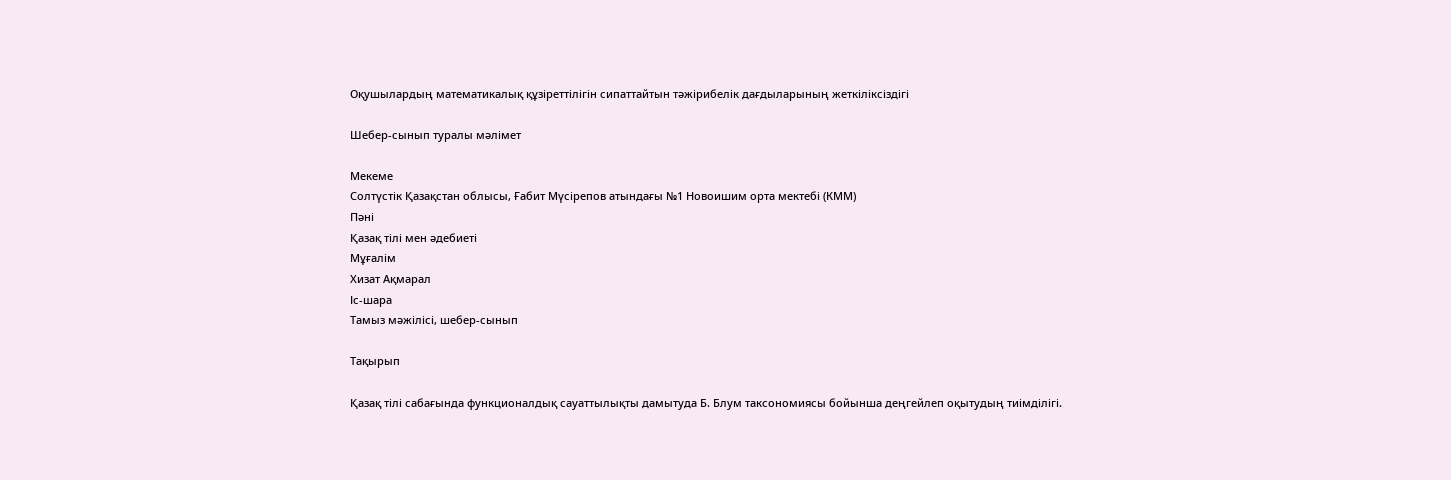Оқушылардың математикалық құзіреттілігін сипаттайтын тәжірибелік дағдыларының жеткіліксіздігі

Шебер-сынып туралы мәлімет

Мекеме
Солтүстік Қазақстан облысы, Ғабит Мүсірепов атындағы №1 Новоишим орта мектебі (КММ)
Пәні
Қазақ тілі мен әдебиеті
Мұғалім
Хизат Ақмарал
Іс-шара
Тамыз мәжілісі, шебер-сынып

Тақырып

Қазақ тілі сабағында функционалдық сауаттылықты дамытуда Б. Блум таксономиясы бойынша деңгейлеп оқытудың тиімділігі.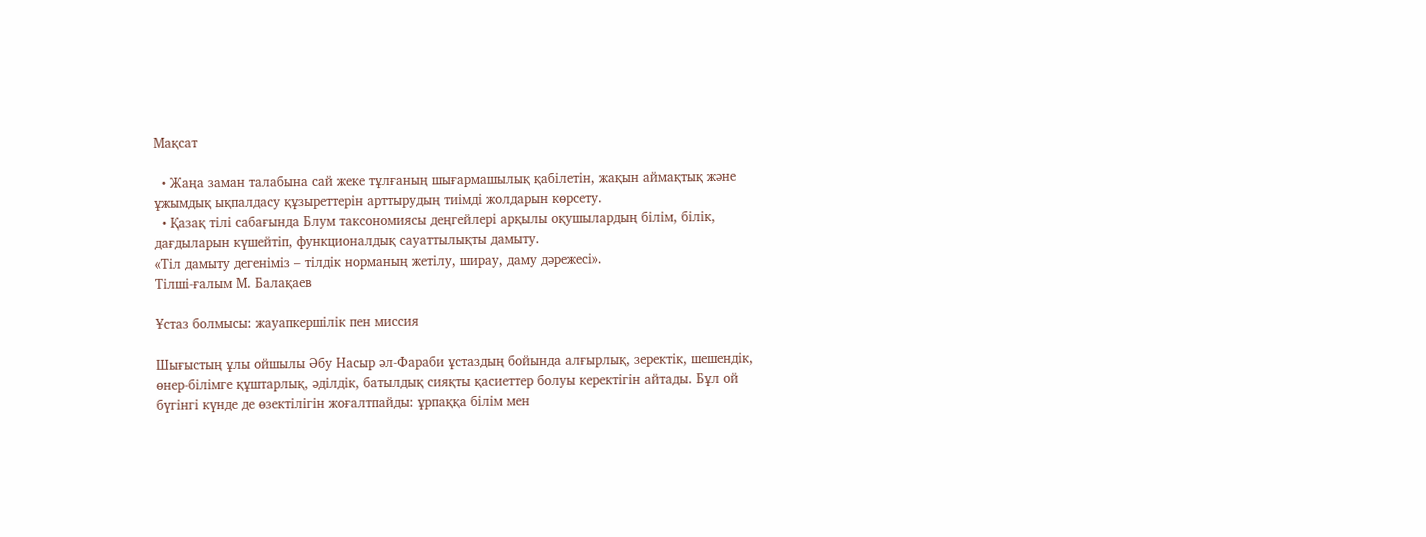Мақсат

  • Жаңа заман талабына сай жеке тұлғаның шығармашылық қабілетін, жақын аймақтық және ұжымдық ықпалдасу құзыреттерін арттырудың тиімді жолдарын көрсету.
  • Қазақ тілі сабағында Блум таксономиясы деңгейлері арқылы оқушылардың білім, білік, дағдыларын күшейтіп, функционалдық сауаттылықты дамыту.
«Тіл дамыту дегеніміз – тілдік норманың жетілу, ширау, даму дәрежесі».
Тілші-ғалым М. Балақаев

Ұстаз болмысы: жауапкершілік пен миссия

Шығыстың ұлы ойшылы Әбу Насыр әл-Фараби ұстаздың бойында алғырлық, зеректік, шешендік, өнер-білімге құштарлық, әділдік, батылдық сияқты қасиеттер болуы керектігін айтады. Бұл ой бүгінгі күнде де өзектілігін жоғалтпайды: ұрпаққа білім мен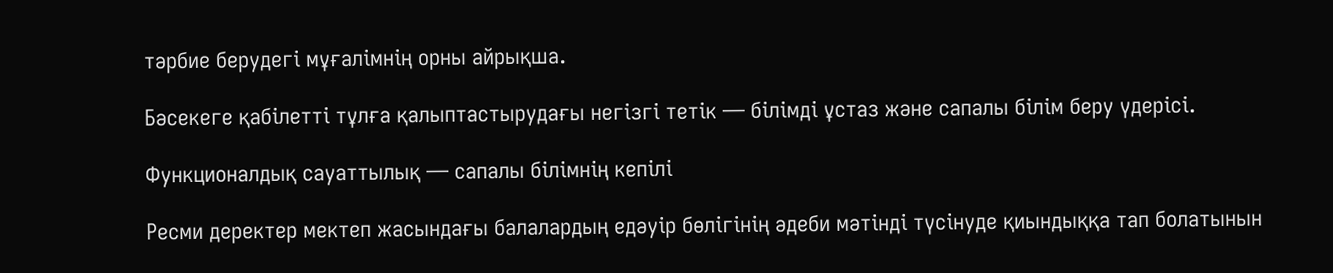тәрбие берудегі мұғалімнің орны айрықша.

Бәсекеге қабілетті тұлға қалыптастырудағы негізгі тетік — білімді ұстаз және сапалы білім беру үдерісі.

Функционалдық сауаттылық — сапалы білімнің кепілі

Ресми деректер мектеп жасындағы балалардың едәуір бөлігінің әдеби мәтінді түсінуде қиындыққа тап болатынын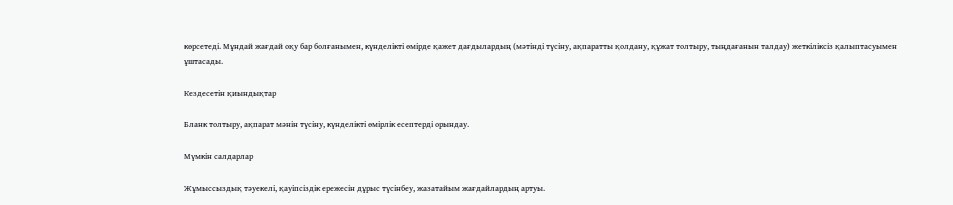көрсетеді. Мұндай жағдай оқу бар болғанымен, күнделікті өмірде қажет дағдылардың (мәтінді түсіну, ақпаратты қолдану, құжат толтыру, тыңдағанын талдау) жеткіліксіз қалыптасуымен ұштасады.

Кездесетін қиындықтар

Бланк толтыру, ақпарат мәнін түсіну, күнделікті өмірлік есептерді орындау.

Мүмкін салдарлар

Жұмыссыздық тәуекелі, қауіпсіздік ережесін дұрыс түсінбеу, жазатайым жағдайлардың артуы.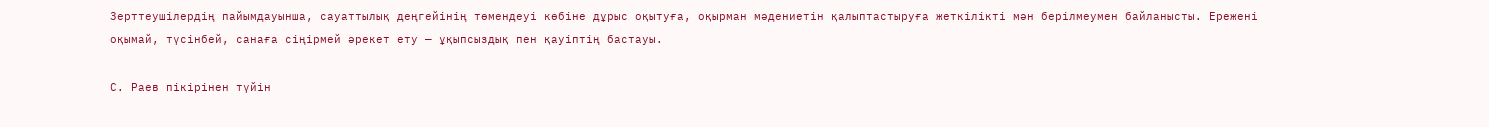Зерттеушілердің пайымдауынша, сауаттылық деңгейінің төмендеуі көбіне дұрыс оқытуға, оқырман мәдениетін қалыптастыруға жеткілікті мән берілмеумен байланысты. Ережені оқымай, түсінбей, санаға сіңірмей әрекет ету — ұқыпсыздық пен қауіптің бастауы.

С. Раев пікірінен түйін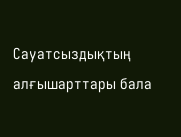Сауатсыздықтың алғышарттары бала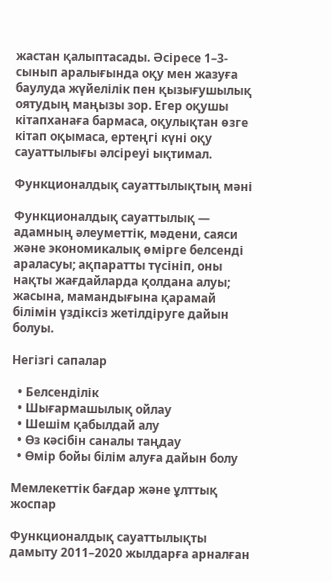жастан қалыптасады. Әсіресе 1–3-сынып аралығында оқу мен жазуға баулуда жүйелілік пен қызығушылық оятудың маңызы зор. Егер оқушы кітапханаға бармаса, оқулықтан өзге кітап оқымаса, ертеңгі күні оқу сауаттылығы әлсіреуі ықтимал.

Функционалдық сауаттылықтың мәні

Функционалдық сауаттылық — адамның әлеуметтік, мәдени, саяси және экономикалық өмірге белсенді араласуы; ақпаратты түсініп, оны нақты жағдайларда қолдана алуы; жасына, мамандығына қарамай білімін үздіксіз жетілдіруге дайын болуы.

Негізгі сапалар

  • Белсенділік
  • Шығармашылық ойлау
  • Шешім қабылдай алу
  • Өз кәсібін саналы таңдау
  • Өмір бойы білім алуға дайын болу

Мемлекеттік бағдар және ұлттық жоспар

Функционалдық сауаттылықты дамыту 2011–2020 жылдарға арналған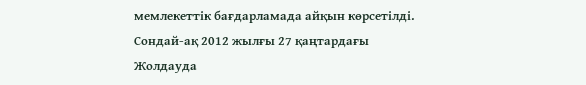мемлекеттік бағдарламада айқын көрсетілді. Сондай-ақ 2012 жылғы 27 қаңтардағы Жолдауда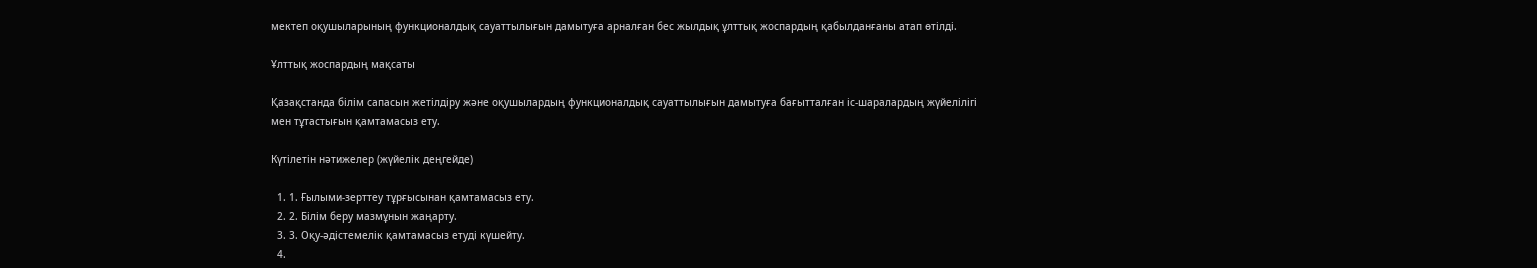мектеп оқушыларының функционалдық сауаттылығын дамытуға арналған бес жылдық ұлттық жоспардың қабылданғаны атап өтілді.

Ұлттық жоспардың мақсаты

Қазақстанда білім сапасын жетілдіру және оқушылардың функционалдық сауаттылығын дамытуға бағытталған іс-шаралардың жүйелілігі мен тұтастығын қамтамасыз ету.

Күтілетін нәтижелер (жүйелік деңгейде)

  1. 1. Ғылыми-зерттеу тұрғысынан қамтамасыз ету.
  2. 2. Білім беру мазмұнын жаңарту.
  3. 3. Оқу-әдістемелік қамтамасыз етуді күшейту.
  4.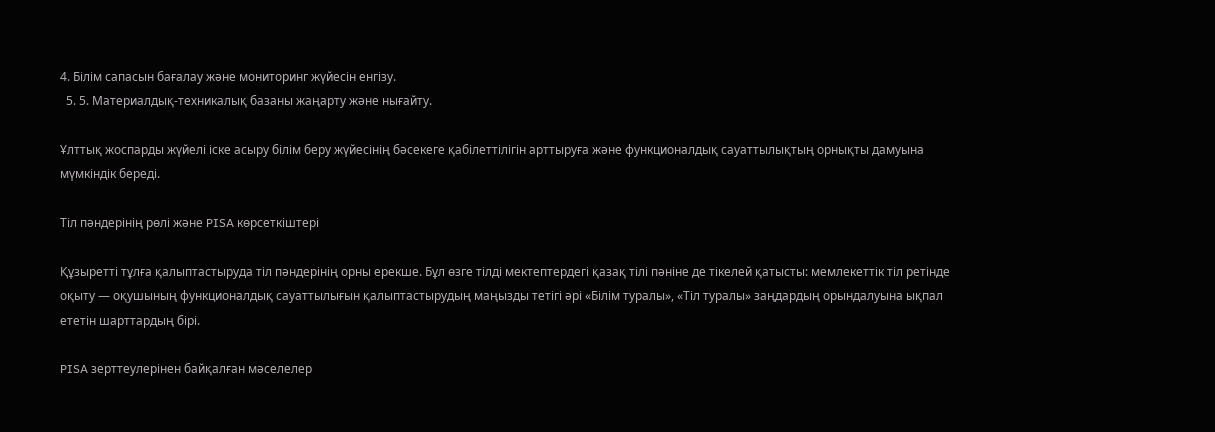4. Білім сапасын бағалау және мониторинг жүйесін енгізу.
  5. 5. Материалдық-техникалық базаны жаңарту және нығайту.

Ұлттық жоспарды жүйелі іске асыру білім беру жүйесінің бәсекеге қабілеттілігін арттыруға және функционалдық сауаттылықтың орнықты дамуына мүмкіндік береді.

Тіл пәндерінің рөлі және PISA көрсеткіштері

Құзыретті тұлға қалыптастыруда тіл пәндерінің орны ерекше. Бұл өзге тілді мектептердегі қазақ тілі пәніне де тікелей қатысты: мемлекеттік тіл ретінде оқыту — оқушының функционалдық сауаттылығын қалыптастырудың маңызды тетігі әрі «Білім туралы», «Тіл туралы» заңдардың орындалуына ықпал ететін шарттардың бірі.

PISA зерттеулерінен байқалған мәселелер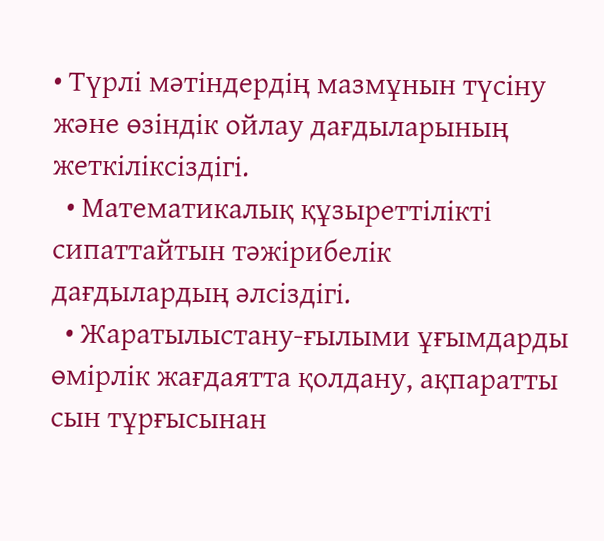• Түрлі мәтіндердің мазмұнын түсіну және өзіндік ойлау дағдыларының жеткіліксіздігі.
  • Математикалық құзыреттілікті сипаттайтын тәжірибелік дағдылардың әлсіздігі.
  • Жаратылыстану-ғылыми ұғымдарды өмірлік жағдаятта қолдану, ақпаратты сын тұрғысынан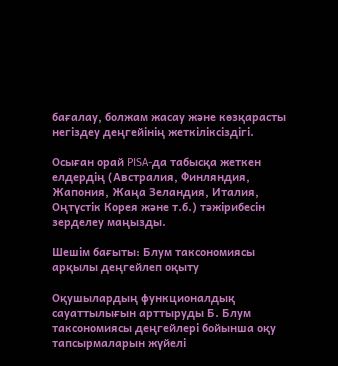бағалау, болжам жасау және көзқарасты негіздеу деңгейінің жеткіліксіздігі.

Осыған орай PISA-да табысқа жеткен елдердің (Австралия, Финляндия, Жапония, Жаңа Зеландия, Италия, Оңтүстік Корея және т.б.) тәжірибесін зерделеу маңызды.

Шешім бағыты: Блум таксономиясы арқылы деңгейлеп оқыту

Оқушылардың функционалдық сауаттылығын арттыруды Б. Блум таксономиясы деңгейлері бойынша оқу тапсырмаларын жүйелі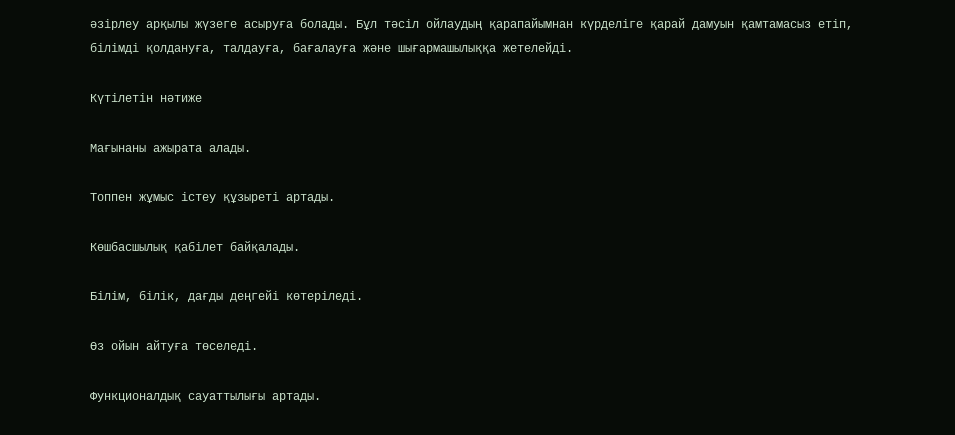әзірлеу арқылы жүзеге асыруға болады. Бұл тәсіл ойлаудың қарапайымнан күрделіге қарай дамуын қамтамасыз етіп, білімді қолдануға, талдауға, бағалауға және шығармашылыққа жетелейді.

Күтілетін нәтиже

Мағынаны ажырата алады.

Топпен жұмыс істеу құзыреті артады.

Көшбасшылық қабілет байқалады.

Білім, білік, дағды деңгейі көтеріледі.

Өз ойын айтуға төселеді.

Функционалдық сауаттылығы артады.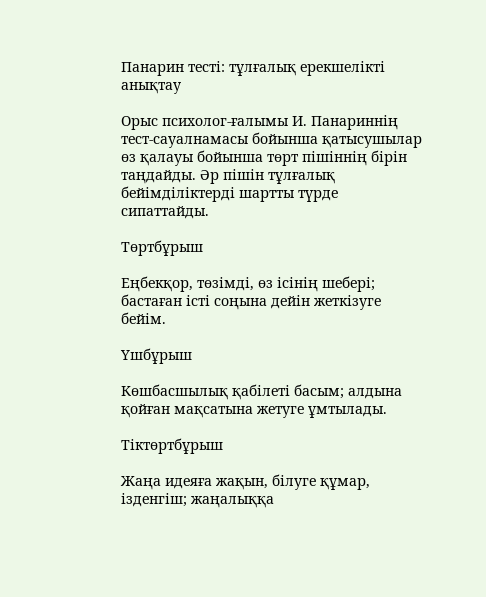Панарин тесті: тұлғалық ерекшелікті анықтау

Орыс психолог-ғалымы И. Панариннің тест-сауалнамасы бойынша қатысушылар өз қалауы бойынша төрт пішіннің бірін таңдайды. Әр пішін тұлғалық бейімділіктерді шартты түрде сипаттайды.

Төртбұрыш

Еңбекқор, төзімді, өз ісінің шебері; бастаған істі соңына дейін жеткізуге бейім.

Үшбұрыш

Көшбасшылық қабілеті басым; алдына қойған мақсатына жетуге ұмтылады.

Тіктөртбұрыш

Жаңа идеяға жақын, білуге құмар, ізденгіш; жаңалыққа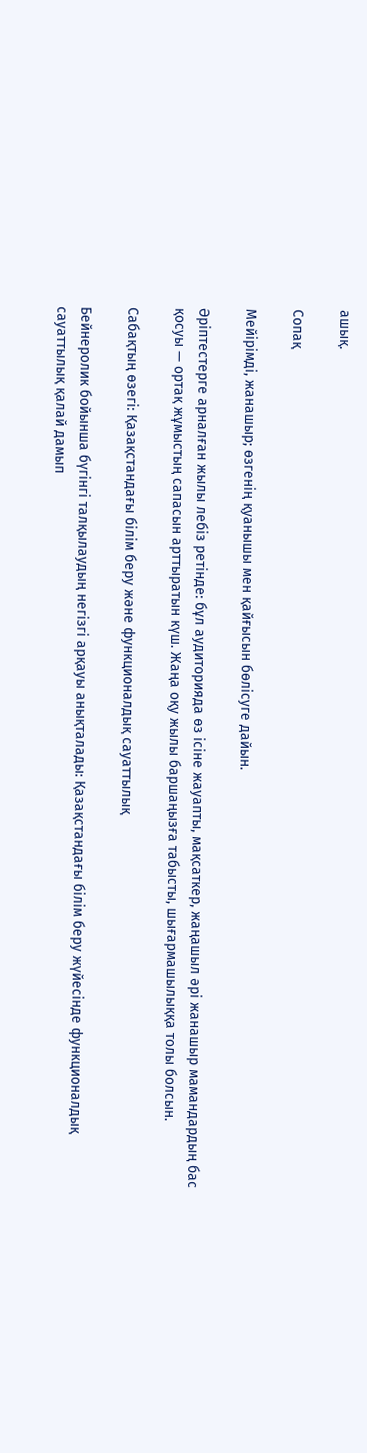ашық.

Сопақ

Мейірімді, жанашыр; өзгенің қуанышы мен қайғысын бөлісуге дайын.

Әріптестерге арналған жылы лебіз ретінде: бұл аудиторияда өз ісіне жауапты, мақсаткер, жаңашыл әрі жанашыр мамандардың бас қосуы — ортақ жұмыстың сапасын арттыратын күш. Жаңа оқу жылы баршаңызға табысты, шығармашылыққа толы болсын.

Сабақтың өзегі: Қазақстандағы білім беру және функционалдық сауаттылық

Бейнеролик бойынша бүгінгі талқылаудың негізгі арқауы анықталады: Қазақстандағы білім беру жүйесінде функционалдық сауаттылық қалай дамып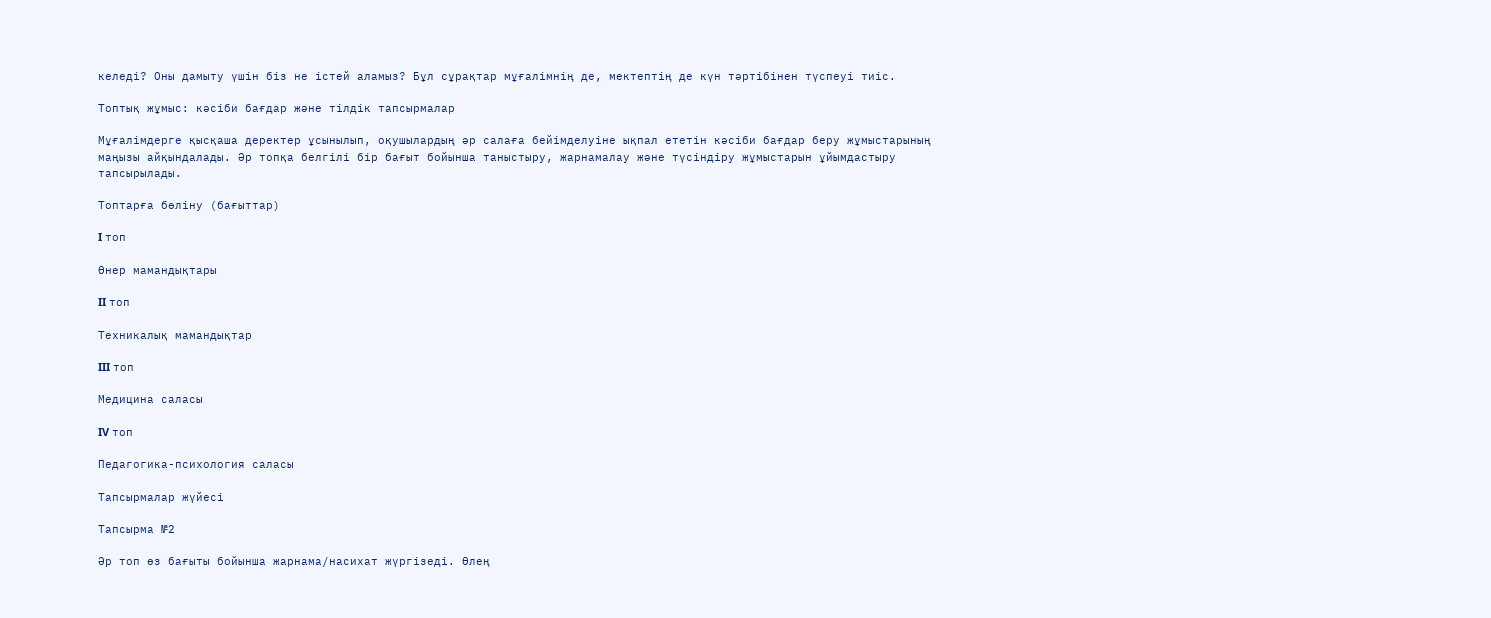келеді? Оны дамыту үшін біз не істей аламыз? Бұл сұрақтар мұғалімнің де, мектептің де күн тәртібінен түспеуі тиіс.

Топтық жұмыс: кәсіби бағдар және тілдік тапсырмалар

Мұғалімдерге қысқаша деректер ұсынылып, оқушылардың әр салаға бейімделуіне ықпал ететін кәсіби бағдар беру жұмыстарының маңызы айқындалады. Әр топқа белгілі бір бағыт бойынша таныстыру, жарнамалау және түсіндіру жұмыстарын ұйымдастыру тапсырылады.

Топтарға бөліну (бағыттар)

I топ

Өнер мамандықтары

II топ

Техникалық мамандықтар

III топ

Медицина саласы

IV топ

Педагогика-психология саласы

Тапсырмалар жүйесі

Тапсырма №2

Әр топ өз бағыты бойынша жарнама/насихат жүргізеді. Өлең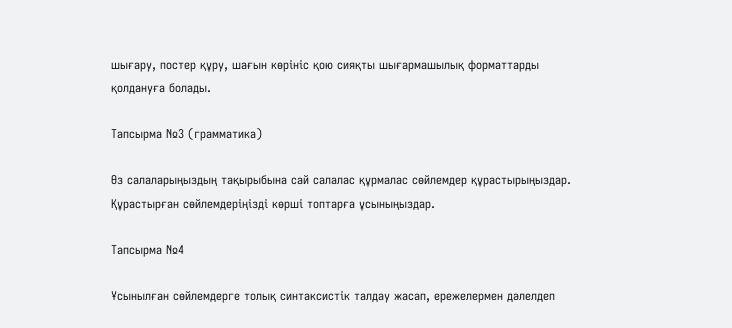шығару, постер құру, шағын көрініс қою сияқты шығармашылық форматтарды қолдануға болады.

Тапсырма №3 (грамматика)

Өз салаларыңыздың тақырыбына сай салалас құрмалас сөйлемдер құрастырыңыздар. Құрастырған сөйлемдеріңізді көрші топтарға ұсыныңыздар.

Тапсырма №4

Ұсынылған сөйлемдерге толық синтаксистік талдау жасап, ережелермен дәлелдеп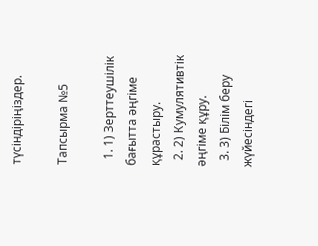түсіндіріңіздер.

Тапсырма №5

  1. 1) Зерттеушілік бағытта әңгіме құрастыру.
  2. 2) Кумулятивтік әңгіме құру.
  3. 3) Білім беру жүйесіндегі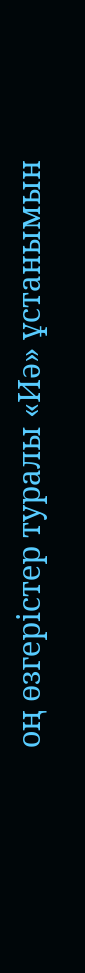оң өзгерістер туралы «Иә» ұстанымын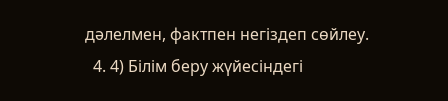дәлелмен, фактпен негіздеп сөйлеу.
  4. 4) Білім беру жүйесіндегі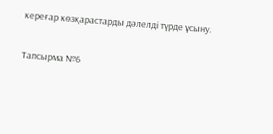кереғар көзқарастарды дәлелді түрде ұсыну.

Тапсырма №6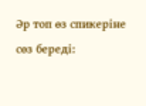Әр топ өз спикеріне сөз береді: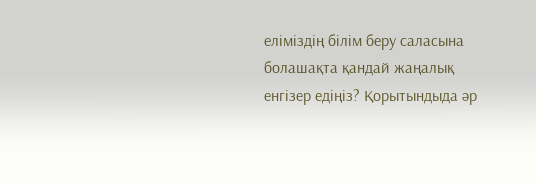еліміздің білім беру саласына болашақта қандай жаңалық енгізер едіңіз? Қорытындыда әр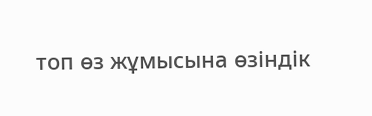топ өз жұмысына өзіндік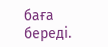баға береді.